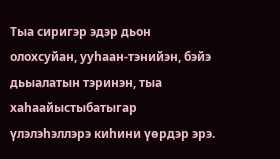Тыа сиригэр эдэр дьон олохсуйан, ууһаан-тэнийэн, бэйэ дьыалатын тэринэн, тыа хаһаайыстыбатыгар үлэлэһэллэрэ киһини үөрдэр эрэ.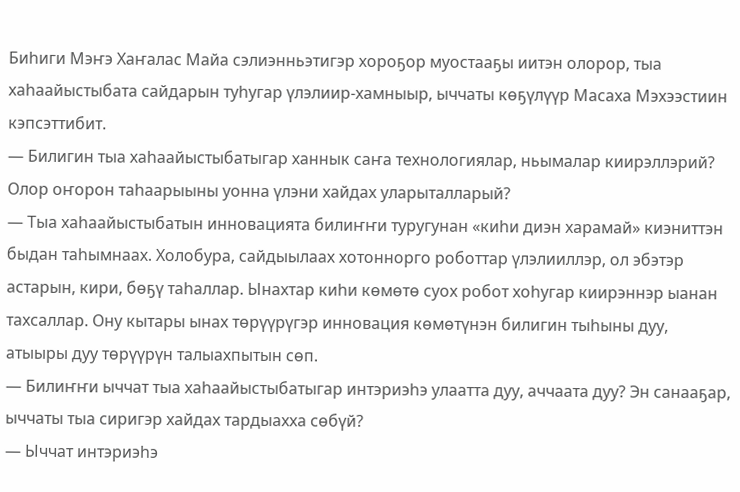Биһиги Мэҥэ Хаҥалас Майа сэлиэнньэтигэр хороҕор муостааҕы иитэн олорор, тыа хаһаайыстыбата сайдарын туһугар үлэлиир-хамныыр, ыччаты көҕүлүүр Масаха Мэхээстиин кэпсэттибит.
— Билигин тыа хаһаайыстыбатыгар ханнык саҥа технологиялар, ньымалар киирэллэрий? Олор оҥорон таһаарыыны уонна үлэни хайдах уларыталларый?
— Тыа хаһаайыстыбатын инновацията билиҥҥи туругунан «киһи диэн харамай» киэниттэн быдан таһымнаах. Холобура, сайдыылаах хотоннорго роботтар үлэлииллэр, ол эбэтэр астарын, кири, бөҕү таһаллар. Ынахтар киһи көмөтө суох робот хоһугар киирэннэр ыанан тахсаллар. Ону кытары ынах төрүүрүгэр инновация көмөтүнэн билигин тыһыны дуу, атыыры дуу төрүүрүн талыахпытын сөп.
— Билиҥҥи ыччат тыа хаһаайыстыбатыгар интэриэһэ улаатта дуу, аччаата дуу? Эн санааҕар, ыччаты тыа сиригэр хайдах тардыахха сөбүй?
— Ыччат интэриэһэ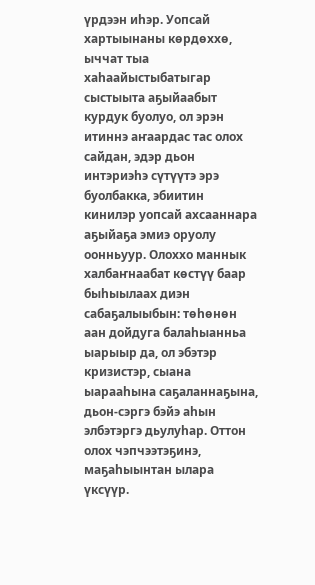үрдээн иһэр. Уопсай хартыынаны көрдөххө, ыччат тыа хаһаайыстыбатыгар сыстыыта аҕыйаабыт курдук буолуо, ол эрэн итиннэ аҥаардас тас олох сайдан, эдэр дьон интэриэһэ сүтүүтэ эрэ буолбакка, эбиитин кинилэр уопсай ахсааннара аҕыйаҕа эмиэ оруолу оонньуур. Олоххо маннык халбаҥнаабат көстүү баар быһыылаах диэн сабаҕалыыбын: төһөнөн аан дойдуга балаһыанньа ыарыыр да, ол эбэтэр кризистэр, сыана ыарааһына саҕаланнаҕына, дьон-сэргэ бэйэ аһын элбэтэргэ дьулуһар. Оттон олох чэпчээтэҕинэ, маҕаһыынтан ылара үксүүр.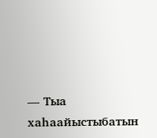— Тыа хаһаайыстыбатын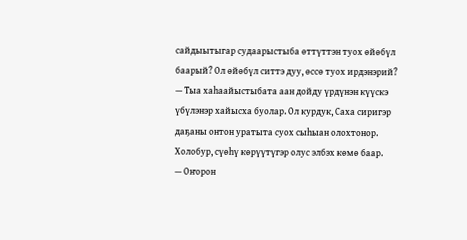сайдыытыгар судаарыстыба өттүттэн туох өйөбүл баарый? Ол өйөбүл ситтэ дуу, өссө туох ирдэнэрий?
— Тыа хаһаайыстыбата аан дойду үрдүнэн күүскэ үбүлэнэр хайысха буолар. Ол курдук, Саха сиригэр даҕаны онтон уратыта суох сыһыан олохтонор. Холобур, сүөһү көрүүтүгэр олус элбэх көмө баар.
— Оҥорон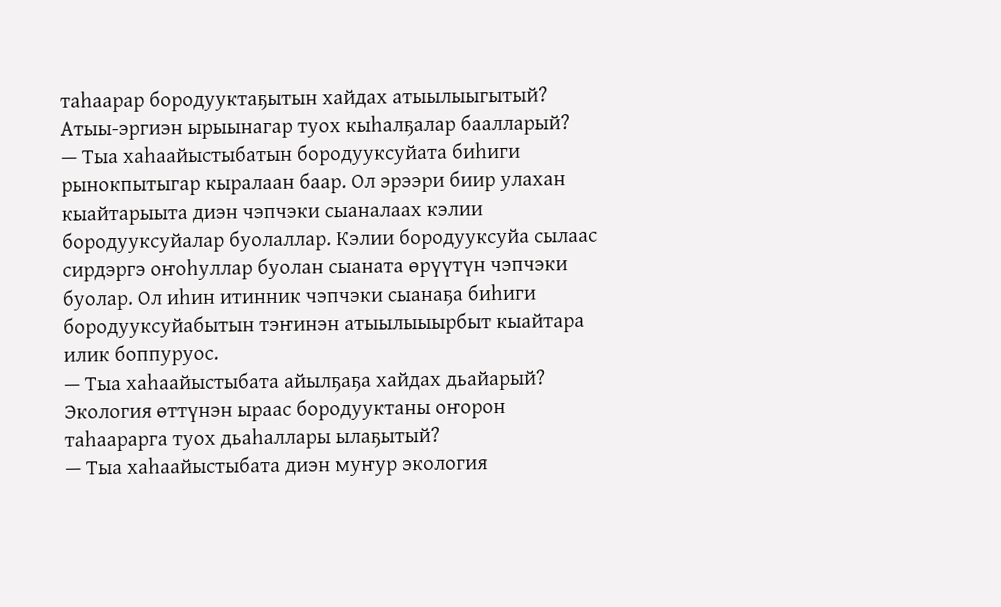таһаарар бородууктаҕытын хайдах атыылыыгытый? Атыы-эргиэн ырыынагар туох кыһалҕалар баалларый?
— Тыа хаһаайыстыбатын бородууксуйата биһиги рынокпытыгар кыралаан баар. Ол эрээри биир улахан кыайтарыыта диэн чэпчэки сыаналаах кэлии бородууксуйалар буолаллар. Кэлии бородууксуйа сылаас сирдэргэ оҥоһуллар буолан сыаната өрүүтүн чэпчэки буолар. Ол иһин итинник чэпчэки сыанаҕа биһиги бородууксуйабытын тэҥинэн атыылыыырбыт кыайтара илик боппуруос.
— Тыа хаһаайыстыбата айылҕаҕа хайдах дьайарый? Экология өттүнэн ыраас бородууктаны оҥорон таһаарарга туох дьаһаллары ылаҕытый?
— Тыа хаһаайыстыбата диэн муҥур экология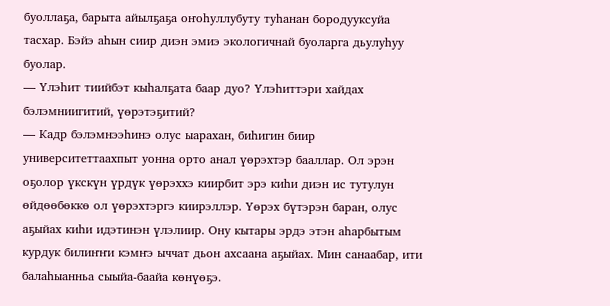буоллаҕа, барыта айылҕаҕа оҥоһуллубуту туһанан бородууксуйа тасхар. Бэйэ аһын сиир диэн эмиэ экологичнай буоларга дьулуһуу буолар.
— Үлэһит тиийбэт кыһалҕата баар дуо? Үлэһиттэри хайдах бэлэмниигитий, үөрэтэҕитий?
— Кадр бэлэмнээһинэ олус ыарахан, биһигин биир университеттаахпыт уонна орто анал үөрэхтэр бааллар. Ол эрэн оҕолор үкскүн үрдүк үөрэххэ киирбит эрэ киһи диэн ис тутулун өйдөөбөккө ол үөрэхтэргэ киирэллэр. Үөрэх бүтэрэн баран, олус аҕыйах киһи идэтинэн үлэлиир. Ону кытары эрдэ этэн аһарбытым курдук билиҥҥи кэмҥэ ыччат дьон ахсаана аҕыйах. Мин санаабар, ити балаһыанньа сыыйа-баайа көнүөҕэ.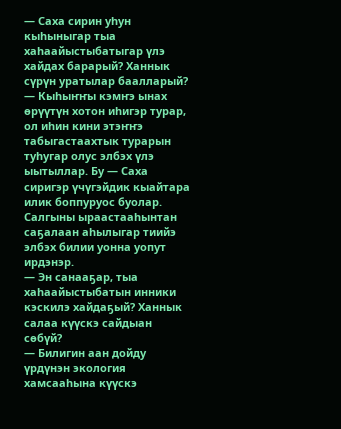— Саха сирин уһун кыһыныгар тыа хаһаайыстыбатыгар үлэ хайдах барарый? Ханнык сүрүн уратылар баалларый?
— Кыһыҥҥы кэмҥэ ынах өрүүтүн хотон иһигэр турар, ол иһин кини этэҥҥэ табыгастаахтык турарын туһугар олус элбэх үлэ ыытыллар. Бу — Саха сиригэр үчүгэйдик кыайтара илик боппуруос буолар. Салгыны ыраастааһынтан саҕалаан аһылыгар тиийэ элбэх билии уонна уопут ирдэнэр.
— Эн санааҕар, тыа хаһаайыстыбатын инники кэскилэ хайдаҕый? Ханнык салаа күүскэ сайдыан сөбүй?
— Билигин аан дойду үрдүнэн экология хамсааһына күүскэ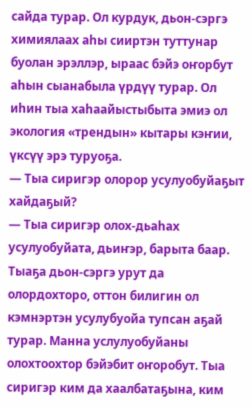сайда турар. Ол курдук, дьон-сэргэ химиялаах аһы сииртэн туттунар буолан эрэллэр, ыраас бэйэ оҥорбут аһын сыанабыла үрдүү турар. Ол иһин тыа хаһаайыстыбыта эмиэ ол экология «трендын» кытары кэҥии, үксүү эрэ туруоҕа.
— Тыа сиригэр олорор усулуобуйаҕыт хайдаҕый?
— Тыа сиригэр олох-дьаһах усулуобуйата, дьиҥэр, барыта баар. Тыаҕа дьон-сэргэ урут да олордохторо, оттон билигин ол кэмнэртэн усулубуойа тупсан аҕай турар. Манна услулуобуйаны олохтоохтор бэйэбит оҥоробут. Тыа сиригэр ким да хаалбатаҕына, ким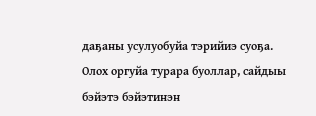даҕаны усулуобуйа тэрийиэ суоҕа. Олох оргуйа турара буоллар, сайдыы бэйэтэ бэйэтинэн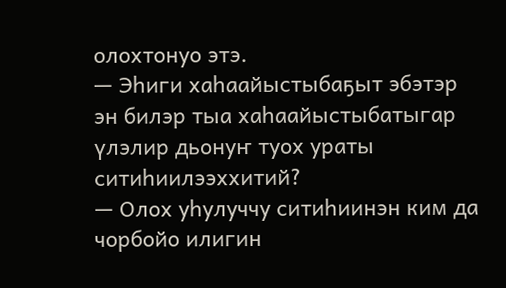олохтонуо этэ.
— Эһиги хаһаайыстыбаҕыт эбэтэр эн билэр тыа хаһаайыстыбатыгар үлэлир дьонуҥ туох ураты ситиһиилээххитий?
— Олох уһулуччу ситиһиинэн ким да чорбойо илигин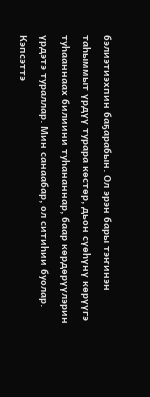бэлиэтиэхпин баҕарабын. Ол эрэн бары тэҥинэн таһыммыт үрдүү турара көстөр, дьон сүөһүнү көрүүгэ туһааннаах билиини туһананнар, баар көрдөрүүлэрин үрдэтэ тураллар. Мин санаабар, ол ситиһии буолар.
Кэпсэттэ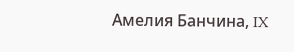Амелия Банчина, IX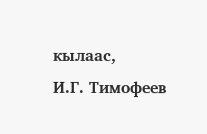кылаас,
И.Г. Тимофеев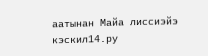аатынан Майа лиссиэйэ
кэскил14.ру